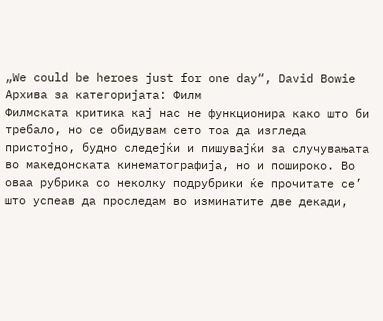„We could be heroes just for one day“, David Bowie
Архива за категоријата: Филм
Филмската критика кај нас не функционира како што би требало, но се обидувам сето тоа да изгледа пристојно, будно следејќи и пишувајќи за случувањата во македонската кинематографија, но и пошироко. Во оваа рубрика со неколку подрубрики ќе прочитате се’ што успеав да проследам во изминатите две декади,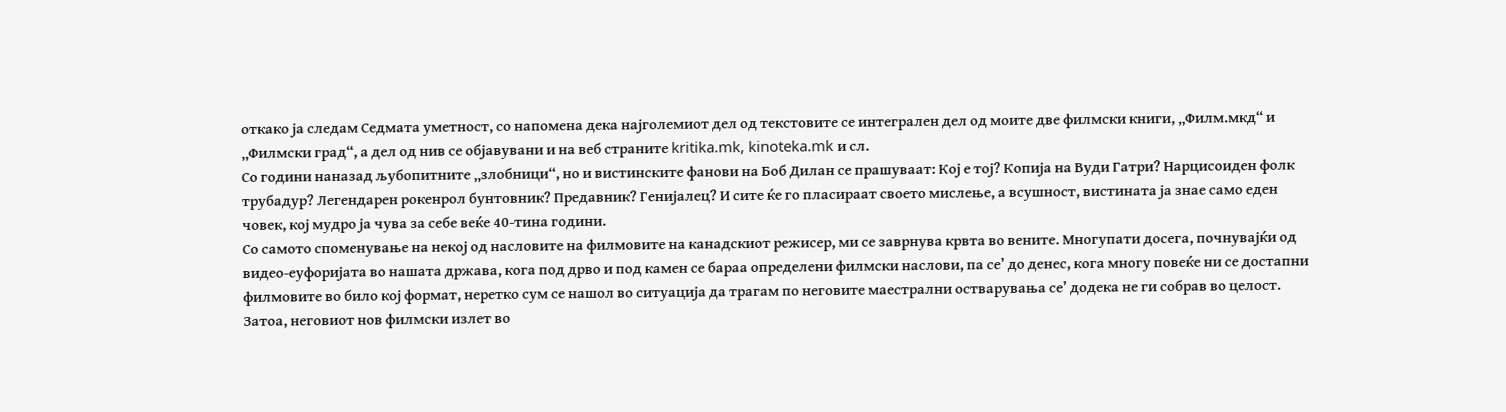откако ја следам Седмата уметност, со напомена дека најголемиот дел од текстовите се интегрален дел од моите две филмски книги, „Филм.мкд“ и „Филмски град“, а дел од нив се објавувани и на веб страните kritika.mk, kinoteka.mk и сл.
Со години наназад љубопитните „злобници“, но и вистинските фанови на Боб Дилан се прашуваат: Кој е тој? Копија на Вуди Гатри? Нарцисоиден фолк трубадур? Легендарен рокенрол бунтовник? Предавник? Генијалец? И сите ќе го пласираат своето мислење, а всушност, вистината ја знае само еден човек, кој мудро ја чува за себе веќе 40-тина години.
Со самото споменување на некој од насловите на филмовите на канадскиот режисер, ми се заврнува крвта во вените. Многупати досега, почнувајќи од видео-еуфоријата во нашата држава, кога под дрво и под камен се бараа определени филмски наслови, па се’ до денес, кога многу повеќе ни се достапни филмовите во било кој формат, неретко сум се нашол во ситуација да трагам по неговите маестрални остварувања се’ додека не ги собрав во целост. Затоа, неговиот нов филмски излет во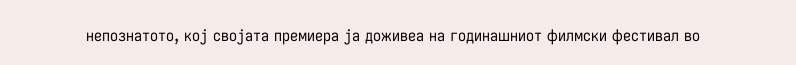непознатото, кој својата премиера ја доживеа на годинашниот филмски фестивал во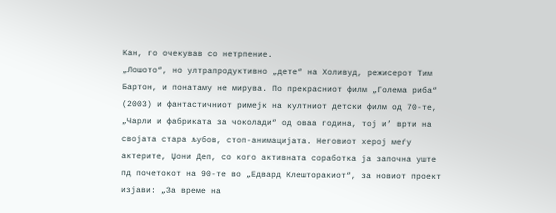Кан, го очекував со нетрпение.
„Лошото“, но ултрапродуктивно „дете“ на Холивуд, режисерот Тим Бартон, и понатаму не мирува. По прекрасниот филм „Голема риба“ (2003) и фантастичниот римејк на култниот детски филм од 70-те, „Чарли и фабриката за чоколади“ од оваа година, тој и’ врти на својата стара љубов, стоп-анимацијата. Неговиот херој меѓу актерите, Џони Деп, со кого активната соработка ја започна уште пд почетокот на 90-те во „Едвард Клешторакиот“, за новиот проект изјави: „За време на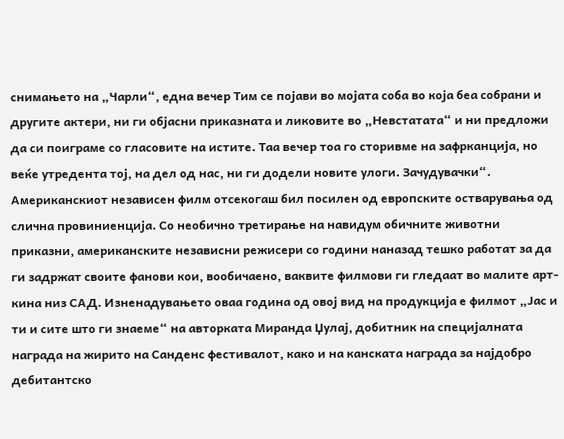снимањето на „Чарли“, една вечер Тим се појави во мојата соба во која беа собрани и другите актери, ни ги објасни приказната и ликовите во „Невстатата“ и ни предложи да си поиграме со гласовите на истите. Таа вечер тоа го сторивме на зафрканција, но веќе утредента тој, на дел од нас, ни ги додели новите улоги. Зачудувачки“.
Американскиот независен филм отсекогаш бил посилен од европските остварувања од слична провиниенција. Со необично третирање на навидум обичните животни приказни, американските независни режисери со години наназад тешко работат за да ги задржат своите фанови кои, вообичаено, ваквите филмови ги гледаат во малите арт-кина низ САД. Изненадувањето оваа година од овој вид на продукција е филмот „Јас и ти и сите што ги знаеме“ на авторката Миранда Џулај, добитник на специјалната награда на жирито на Санденс фестивалот, како и на канската награда за најдобро дебитантско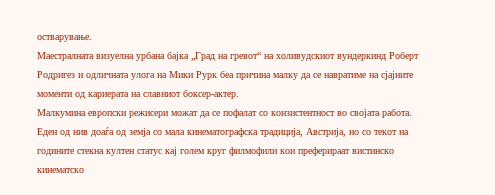остварување.
Маестралната визуелна урбана бајка „Град на гревот“ на холивудскиот вундеркинд Роберт Родригез и одличната улога на Мики Рурк беа причина малку да се навратиме на сјајните моменти од кариерата на славниот боксер-актер.
Малкумина европски режисери можат да се пофалат со конзистентност во својата работа. Еден од нив доаѓа од земја со мала кинематографска традиција, Австрија, но со текот на годините стекна култен статус кај голем круг филмофили кои преферираат вистинско кинематско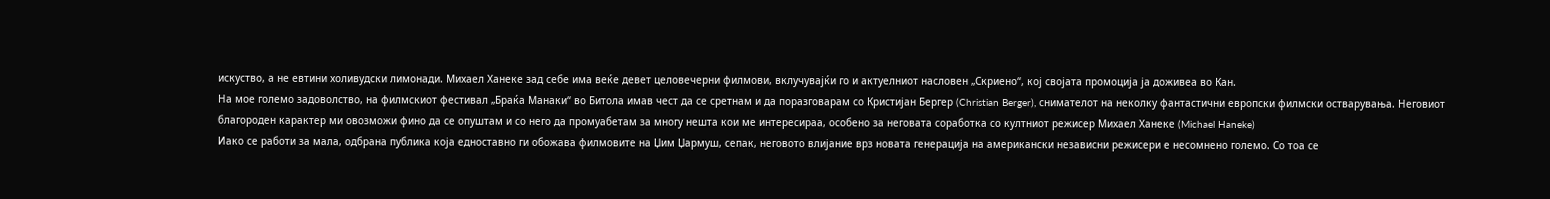искуство, а не евтини холивудски лимонади. Михаел Ханеке зад себе има веќе девет целовечерни филмови, вклучувајќи го и актуелниот насловен „Скриено“, кој својата промоција ја доживеа во Кан.
На мое големо задоволство, на филмскиот фестивал „Браќа Манаки“ во Битола имав чест да се сретнам и да поразговарам со Кристијан Бергер (Christian Berger), снимателот на неколку фантастични европски филмски остварувања. Неговиот благороден карактер ми овозможи фино да се опуштам и со него да промуабетам за многу нешта кои ме интересираа, особено за неговата соработка со култниот режисер Михаел Ханеке (Michael Haneke)
Иако се работи за мала, одбрана публика која едноставно ги обожава филмовите на Џим Џармуш, сепак, неговото влијание врз новата генерација на американски независни режисери е несомнено големо. Со тоа се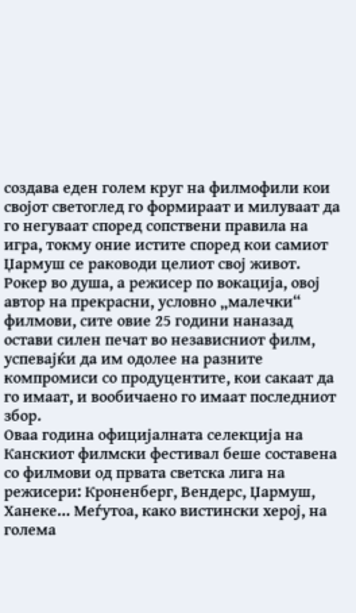создава еден голем круг на филмофили кои својот светоглед го формираат и милуваат да го негуваат според сопствени правила на игра, токму оние истите според кои самиот Џармуш се раководи целиот свој живот. Рокер во душа, а режисер по вокација, овој автор на прекрасни, условно „малечки“ филмови, сите овие 25 години наназад остави силен печат во независниот филм, успевајќи да им одолее на разните компромиси со продуцентите, кои сакаат да го имаат, и вообичаено го имаат последниот збор.
Оваа година официјалната селекција на Канскиот филмски фестивал беше составена со филмови од првата светска лига на режисери: Кроненберг, Вендерс, Џармуш, Ханеке… Меѓутоа, како вистински херој, на голема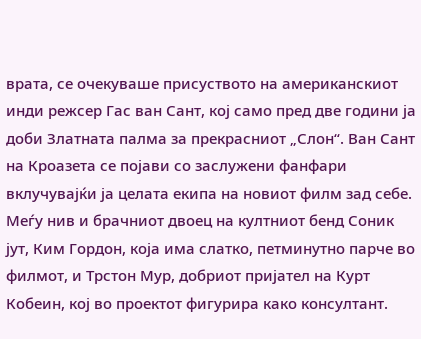врата, се очекуваше присуството на американскиот инди режсер Гас ван Сант, кој само пред две години ја доби Златната палма за прекрасниот „Слон“. Ван Сант на Кроазета се појави со заслужени фанфари вклучувајќи ја целата екипа на новиот филм зад себе. Меѓу нив и брачниот двоец на култниот бенд Соник јут, Ким Гордон, која има слатко, петминутно парче во филмот, и Трстон Мур, добриот пријател на Курт Кобеин, кој во проектот фигурира како консултант.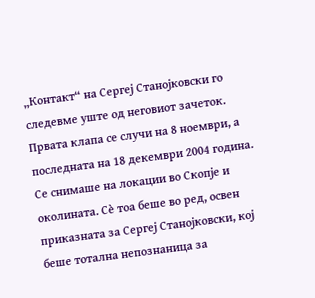„Контакт“ на Сергеј Станојковски го следевме уште од неговиот зачеток. Првата клапа се случи на 8 ноември, а последната на 18 декември 2004 година. Се снимаше на локации во Скопје и околината. Сè тоа беше во ред, освен приказната за Сергеј Станојковски, кој беше тотална непознаница за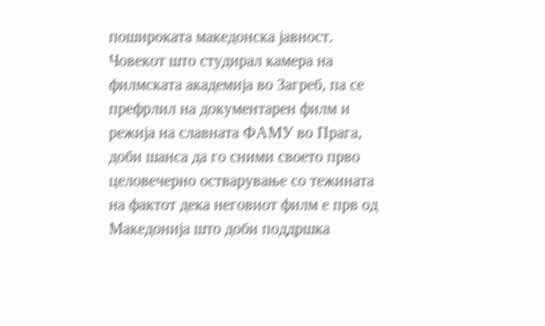пошироката македонска јавност. Човекот што студирал камера на филмската академија во Загреб, па се префрлил на документарен филм и режија на славната ФАМУ во Прага, доби шанса да го сними своето прво целовечерно остварување со тежината на фактот дека неговиот филм е прв од Македонија што доби поддршка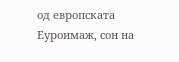од европската Еуроимаж, сон на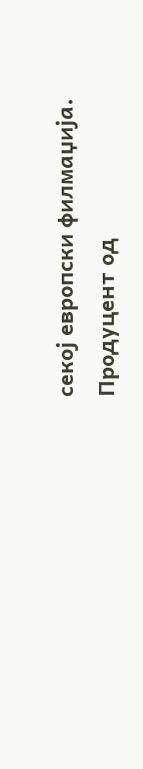секој европски филмаџија. Продуцент од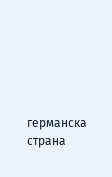германска страна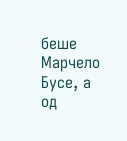беше Марчело Бусе, а од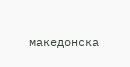македонска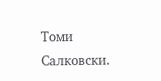Томи Салковски.